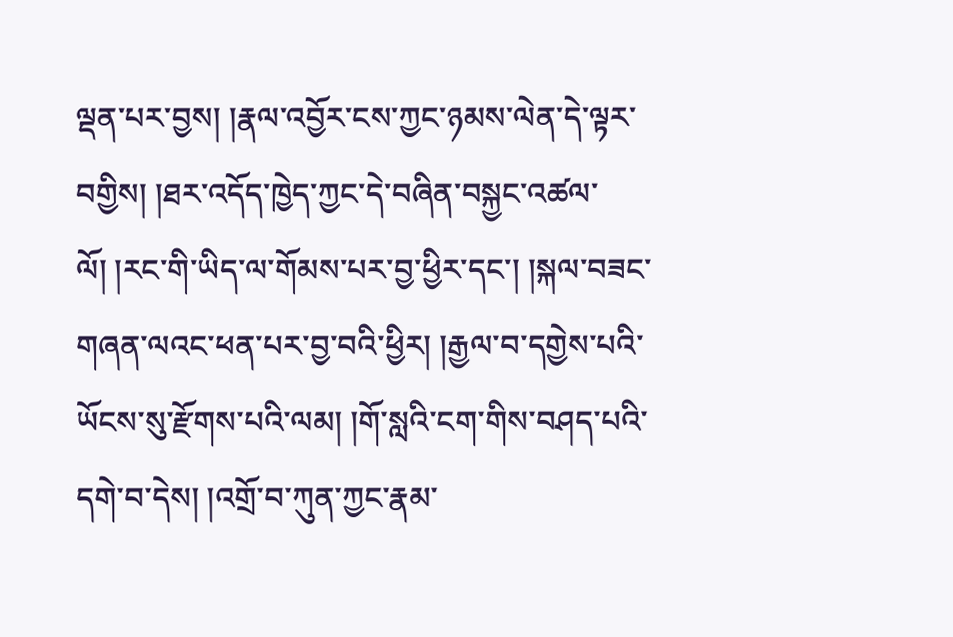ལྡན་པར་བྱས། །རྣལ་འབྱོར་ངས་ཀྱང་ཉམས་ལེན་དེ་ལྟར་བགྱིས། །ཐར་འདོད་ཁྱེད་ཀྱང་དེ་བཞིན་བསྐྱང་འཚལ་ལོ། །རང་གི་ཡིད་ལ་གོམས་པར་བྱ་ཕྱིར་དང་། །སྐལ་བཟང་གཞན་ལའང་ཕན་པར་བྱ་བའི་ཕྱིར། །རྒྱལ་བ་དགྱེས་པའི་ཡོངས་སུ་རྫོགས་པའི་ལམ། །གོ་སླའི་ངག་གིས་བཤད་པའི་དགེ་བ་དེས། །འགྲོ་བ་ཀུན་ཀྱང་རྣམ་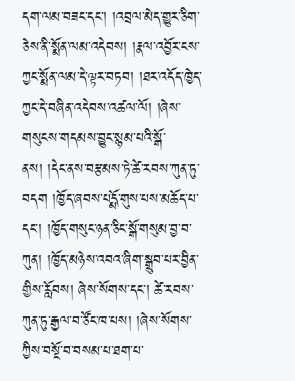དག་ལམ་བཟང་དང་། །འབྲལ་མེད་གྱུར་ཅིག་ཅེས་ནི་སྨོན་ལམ་འདེབས། །རྣལ་འབྱོར་ངས་ཀྱང་སྨོན་ལམ་དེ་ལྟར་བཏབ། །ཐར་འདོད་ཁྱེད་ཀྱང་དེ་བཞིན་འདེབས་འཚལ་ལོ། །ཞེས་གསུངས་གདམས་བྱུང་སྙམ་པའི་སྒོ་ནས། །དེང་ནས་བརྩམས་ཏེ་ཚེ་རབས་ཀུན་ཏུ་བདག །ཁྱོད་ཞབས་པདྨོ་གུས་པས་མཆོད་པ་དང་། །ཁྱོད་གསུང་ཉན་ཅིང་སྒོ་གསུམ་བྱ་བ་ཀུན། །ཁྱོད་མཉེས་འབའ་ཞིག་སྒྲུབ་པར་བྱིན་གྱིས་རློབས། ཞེས་སོགས་དང་། ཚེ་རབས་ཀུན་ཏུ་རྒྱལ་བ་ཙོང་ཁ་པས། །ཞེས་སོགས་ཀྱིས་བསྔོ་བ་བསམ་པ་ཐག་པ་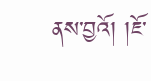ནས་བྱའོ། །ཇོ་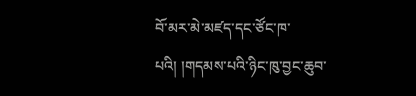བོ་མར་མེ་མཛད་དང་ཙོང་ཁ་པའི། །གདམས་པའི་ཉིང་ཁུ་བྱང་ཆུབ་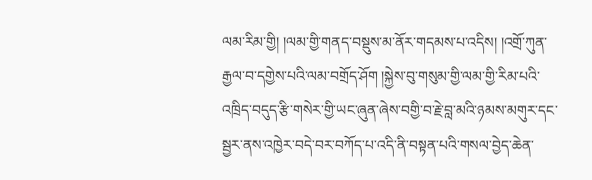ལམ་རིམ་གྱི། །ལམ་གྱི་གནད་བསྡུས་མ་ནོར་གདམས་པ་འདིས། །འགྲོ་ཀུན་རྒྱལ་བ་དགྱེས་པའི་ལམ་བགྲོད་ཤོག །སྐྱེས་བུ་གསུམ་གྱི་ལམ་གྱི་རིམ་པའི་འཁྲིད་བདུད་རྩི་གསེར་གྱི་ཡང་ཞུན་ཞེས་བགྱི་བ་རྗེ་བླ་མའི་ཉམས་མགུར་དང་སྦྱར་ནས་འཁྱེར་བདེ་བར་བཀོད་པ་འདི་ནི་བསྟན་པའི་གསལ་བྱེད་ཆེན་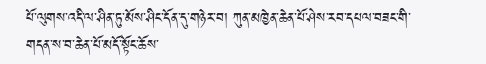པོ་ལུགས་འདི་ལ་ཤིན་ཏུ་མོས་ཤིང་དོན་དུ་གཉེར་བ། ཀུན་མཁྱེན་ཆེན་པོ་ཤེས་རབ་དཔལ་བཟང་གི་གདན་ས་བ་ཆེན་པོ་མདོ་སྟོང་ཆོས་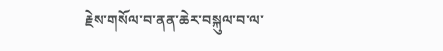རྗེས་གསོལ་བ་ནན་ཆེར་བསྐུལ་བ་ལ་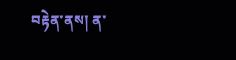བརྟེན་ནས། ན་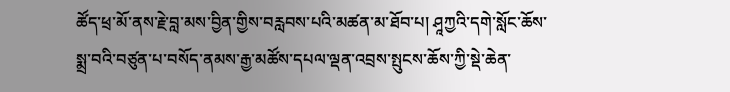ཚོད་ཕྲ་མོ་ནས་རྗེ་བླ་མས་བྱིན་གྱིས་བརླབས་པའི་མཚན་མ་ཐོབ་པ། ཤཱཀྱའི་དགེ་སློང་ཆོས་སྨྲ་བའི་བཙུན་པ་བསོད་ནམས་རྒྱ་མཚོས་དཔལ་ལྡན་འབྲས་སྤུངས་ཆོས་ཀྱི་སྡེ་ཆེན་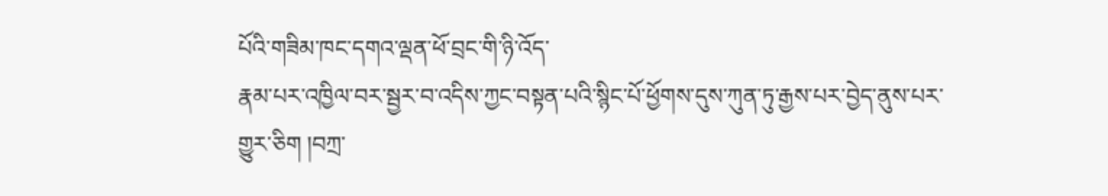པོའི་གཟིམ་ཁང་དགའ་ལྡན་ཕོ་བྲང་གི་ཉི་འོད་
རྣམ་པར་འཁྱིལ་བར་སྦྱར་བ་འདིས་ཀྱང་བསྟན་པའི་སྙིང་པོ་ཕྱོགས་དུས་ཀུན་ཏུ་རྒྱས་པར་བྱེད་ནུས་པར་གྱུར་ཅིག །བཀྲ་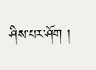ཤིས་པར་ཤོག །